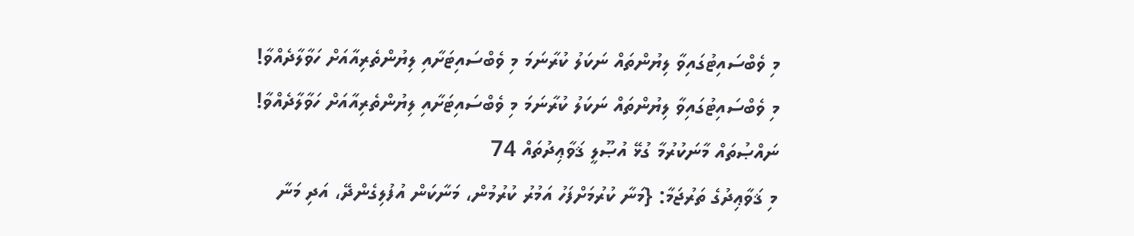މި ވެބްސައިޓުގައިވާ ލިޔުންތައް ނަކަލު ކުރާނަމަ މި ވެބްސައިޓަށާއި ލިޔުންތެރިއާއަށް ހަވާލާދެއްވާ!
މި ވެބްސައިޓުގައިވާ ލިޔުންތައް ނަކަލު ކުރާނަމަ މި ވެބްސައިޓަށާއި ލިޔުންތެރިއާއަށް ހަވާލާދެއްވާ!
ނައްޞުތައް މާނަކުރުމާ ގުޅޭ އުޞޫލީ ޤަވާޢިދުތައް 74
މި ޤަވާޢިދުގެ ތަރުޖަމާ: {މަނާ ކުރުމަށްފަހު އަމުރު ކުރުމުން، މަނާކަން އުފުލިގެންދޭ، އަދި މަނާ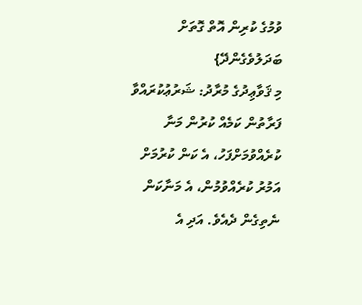ވުމުގެ ކުރިން އޮތް ގޮތަށް ބަދަލުވެގެންދޭ}
މި ޤަވާޢިދުގެ މުރާދު: ޝަރުޢުކުރައްވާ ފަރާތުން ކަމެއް ކުރުން މަނާ ކުރެއްވުމަށްފަހު، އެ ކަން ކުރުމަށް އަމުރު ކުރެއްވުމުން، އެ މަނާކަން ނެތިގެން ދެއެވެ. އަދި އެ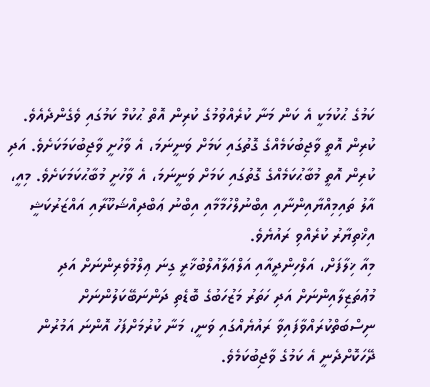ކަމުގެ ޙުކުމަކީ އެ ކަން މަނާ ކުރެއްވުމުގެ ކުރިން އޮތް ޙުކުމް ކަމުގައި ވެގެންދެއެވެ. ކުރިން އޮތީ ވާޖިބުކަމެއްގެ ގޮތުގައި ކަމަށް ވަނީނަމަ، އެ ވާހުށީ ވާޖިބުކަމަކަށެވެ. އަދި ކުރިން އޮތީ މުބާޙުކަމެއްގެ ގޮތުގައި ކަމަށް ވަނީނަމަ، އެ ވާހުށީ މުބާޙުކަމަކަށެވެ. މިއީ، އާލު ތައިމިއްޔާއިންނާއި އިބްނުލްހުމާމާއި އިބްނު ޢަބްދިއްޝަކޫރާއި އައްޒަރުކަޝީ އިޚްތިޔާރު ކުރެއްވި ރައުޔެވެ.
މިއާ ޚިލާފަށް، އަލްހިންދީއާއި އަލްޢަލާއުލްބުޚާރީ ގިނަ ޢިލްމުވެރިންނަށް އަދި މުޢުތަޒިލާއިންނަށް އަދި ހަތަރު މަޒުހަބުގެ ބޮޑެތި ދަންނަބޭކަލުންނަށް ނިސްބަތްކުރައްވާފައިވާ ރައުޔެއްގައި ވަނީ، މަނާ ކުރުމަށްފަހު އޮންނަ އަމުރުން ދޭހަކޮށްދެނީ އެ ކަމުގެ ވާޖިބުކަމެވެ.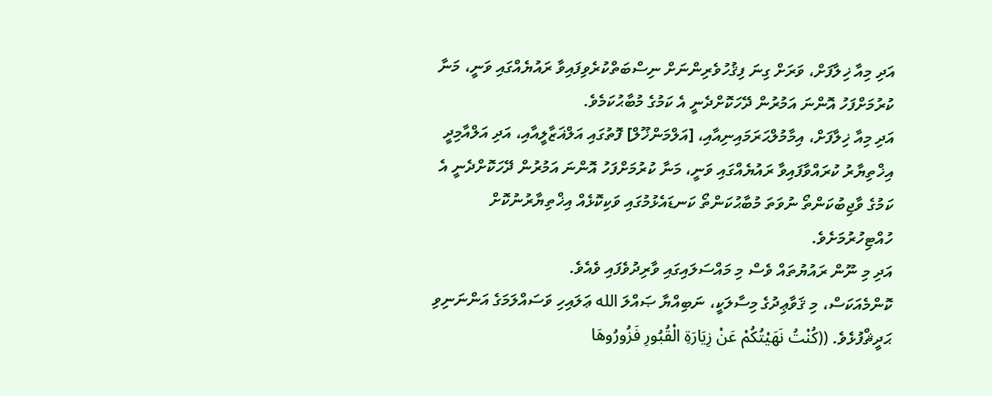އަދި މިއާ ޚިލާފަށް، ވަރަށް ގިނަ ފިޤުހުވެރިންނަށް ނިސްބަތްކުރެވިފައިވާ ރައުޔެއްގައި ވަނީ، މަނާ ކުރުމަށްފަހު އޮންނަ އަމުރުން ދޭހަކޮށްދެނީ އެ ކަމުގެ މުބާޙުކަމެވެ.
އަދި މިއާ ޚިލާފަށް، އިމާމުލްޙަރަމައިނިއާއި، [އަލްމަންޚޫލް] ފޮތުގައި އަލްޣަޒާލީއާއި، އަދި އަލްއާމިދީ އިޚްތިޔާރު ކުރައްވާފައިވާ ރައުޔެއްގައި ވަނީ، މަނާ ކުރުމަށްފަހު އޮންނަ އަމުރުން ދޭހަކޮށްދެނީ އެ ކަމުގެ ވާޖިބުކަންތޯ ނުވަތަ މުބާޙުކަންތޯ ކަނޑައެޅުމުގައި ވަކިކޮޅެއް އިޚްތިޔާރުނުކޮށް ހުއްޓިހުރުމަށެވެ.
އަދި މި ނޫން ރައުޔުތައް ވެސް މި މައްސަލައިގައި ވާރިދުވެފައި ވެއެވެ.
ކޮންމެއަކަސް، މި ޤަވާޢިދުގެ މިސާލަކީ، ނަބިއްޔާ ޞައްލަ الله ޢަލައިހި ވަސައްލަމަގެ އަންނަނިވި ޙަދީޘްފުޅެވެ. ((كُنْتُ نَهَيْتُكُمْ عَنْ زِيَارَةِ الْقُبُورِ فَزُورُوهَا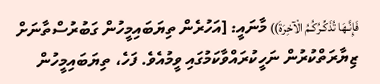فَإِنَّـهَا تُذَكِّـرُكُـمُ الْآخِرَةَ)) މާނައީ: [އަހުރެން ތިޔަބައިމީހުން ގަބުރުސްތާނަށް ޒިޔާރަތްކުރުން ނަހީކުރައްވާކަމުގައި ވީމުއެވެ. ފަހެ، ތިޔަބައިމީހުން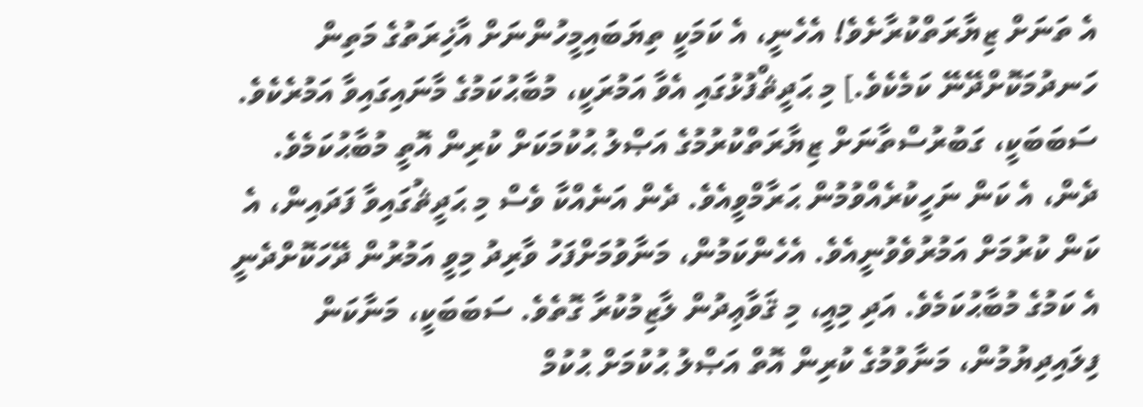އެ ތަނަށް ޒިޔާރަތްކުރާށެވެ! އެހެނީ، އެ ކަމަކީ ތިޔަބައިމީހުންނަށް އާޚިރަތުގެ މަތިން ހަނދުމަކޮށްދޭނޭ ކަމެކެވެ.] މި ޙަދީޘްފުޅުގައި އެވާ އަމުރަކީ، މުބާޙުކަމުގެ މާނައިގައިވާ އަމުރެކެވެ. ސަބަބަކީ، ގަބުރުސްތާނަށް ޒިޔާރަތްކުރުމުގެ އަޞްލު ޙުކުމަކަށް ކުރިން އޮތީ މުބާޙުކަމެވެ. ދެން، އެ ކަން ނަހީކުރެއްވުމުން ޙަރާމްވީއެވެ. ދެން އަނެއްކާ ވެސް މި ޙަދީޘުގައިވާ ފަދައިން، އެ ކަން ކުރުމަށް އަމުރުވެވުނީއެވެ. އެހެންކަމުން، މަނާވުމަށްފަހު ވާރިދު މިވީ އަމުރުން ދޭހަކޮށްދެނީ އެ ކަމުގެ މުބާޙުކަމެވެ. އަދި މިއީ، މި ޤަވާޢިދުން ލާޒިމުކުރާ ގޮތެވެ. ސަބަބަކީ، މަނާކަން ފިލައިދިޔުމުން، މަނާވުމުގެ ކުރިން އޮތް އަޞްލު ޙުކުމަށް ޙުކުމް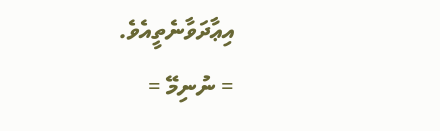އިޢާދަވާނެތީއެވެ.
= ނުނިމޭ =